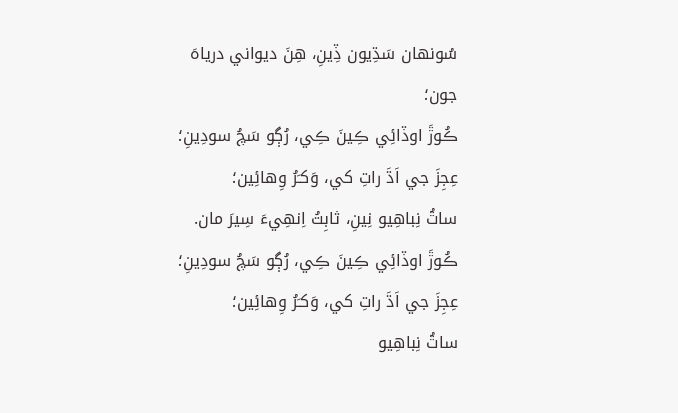سُونهان سَڌِيون ڏِينِ، هِنَ ديواني درياهَ
جون؛
ڪُوڙَ اوڏائِي ڪِينَ ڪِي، رُڳو سَچُ سودِينِ؛
عِجِزَ جي اَڌَ راتِ کي، وَکـَرُ وِهائِين؛
ساٿُ نِباهِيو نِينِ، ثابِتُ اِنهِيءَ سِيرَ مان.
ڪُوڙَ اوڏائِي ڪِينَ ڪِي، رُڳو سَچُ سودِينِ؛
عِجِزَ جي اَڌَ راتِ کي، وَکـَرُ وِهائِين؛
ساٿُ نِباهِيو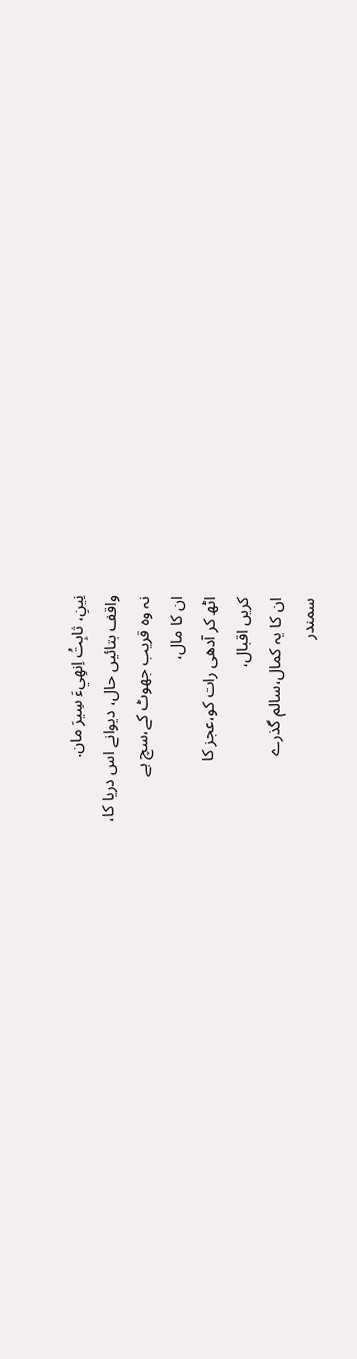نِينِ، ثابِتُ اِنهِيءَ سِيرَ مان.
واقف بتائیں حال، دیوانے اس دریا کا،
نہ وہ قریب جھوٹ کے،سچ ہے
ان کا مال،
اٹھ کر آدھی رات کو،عجز کا
کریں اقبال،
ان کا یہ کمال،سالم گذرے
سمندر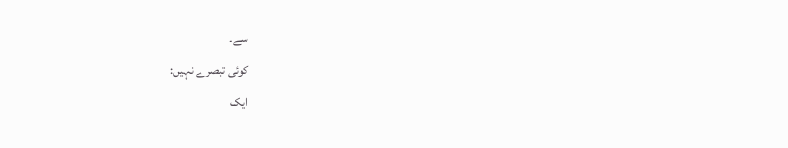سے۔
کوئی تبصرے نہیں:
ایک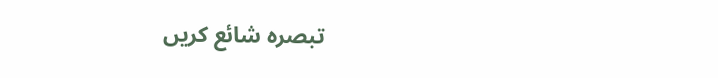تبصرہ شائع کریں